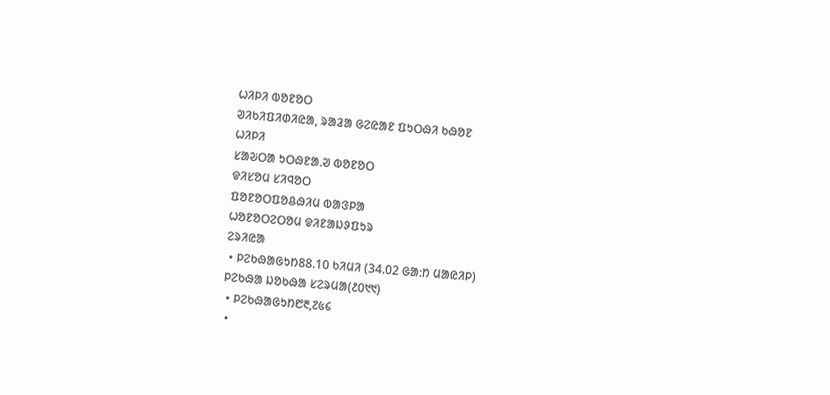ᱦᱤᱞᱤ ᱵᱚᱱᱚᱛ
ᱣᱤᱠᱤᱯᱤᱰᱤᱭᱟ, ᱨᱟᱲᱟ ᱜᱮᱭᱟᱱ ᱯᱩᱛᱷᱤ ᱠᱷᱚᱱ
ᱦᱤᱞᱤ
ᱥᱟᱶᱛᱟ ᱩᱛᱷᱱᱟᱹᱣ ᱵᱚᱱᱚᱛ
ᱫᱤᱥᱚᱢ ᱥᱤᱧᱚᱛ
ᱯᱚᱱᱚᱛᱯᱚᱪᱷᱤᱢ ᱵᱟᱝᱞᱟ
ᱦᱚᱱᱚᱛᱮᱛᱚᱢ ᱫᱤᱱᱟᱡᱽᱯᱩᱨ
ᱮᱨᱤᱭᱟ
 • ᱞᱮᱠᱷᱟᱜᱩᱴ88.10 ᱠᱤᱢᱤ (34.02 ᱜᱟᱺᱴ ᱢᱟᱭᱤᱞ)
ᱞᱮᱠᱷᱟ ᱡᱚᱠᱷᱟ ᱥᱮᱨᱢᱟ(᱒᱐᱑᱑)
 • ᱞᱮᱠᱷᱟᱜᱩᱴ᱘᱓,᱗᱕᱔
 •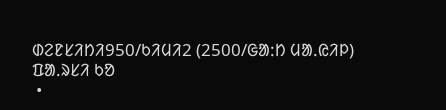ᱰᱮᱱᱥᱤᱴᱤ950/ᱠᱤᱢᱤ2 (2500/ᱜᱟᱺᱴ ᱢᱟᱹᱭᱤᱞ)
ᱯᱟᱹᱨᱥᱤ ᱠᱚ
 •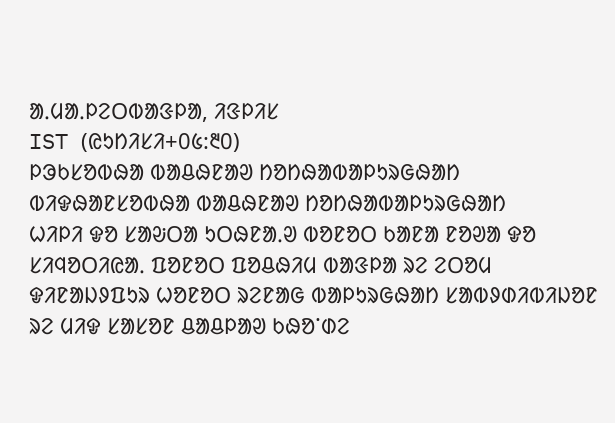ᱟᱹᱢᱟᱹᱞᱮᱛᱵᱟᱝᱞᱟ, ᱤᱝᱞᱤᱥ
IST (ᱭᱩᱴᱤᱥᱤ+᱐᱕:᱓᱐)
ᱞᱳᱠᱥᱚᱵᱷᱟ ᱵᱟᱪᱷᱱᱟᱣ ᱴᱚᱴᱷᱟᱵᱟᱞᱩᱨᱜᱷᱟᱴ
ᱵᱤᱫᱷᱟᱱᱥᱚᱵᱷᱟ ᱵᱟᱪᱷᱱᱟᱣ ᱴᱚᱴᱷᱟᱵᱟᱞᱩᱨᱜᱷᱟᱴ
ᱦᱤᱞᱤ ᱫᱚ ᱥᱟᱶᱛᱟ ᱩᱛᱷᱱᱟᱹᱣ ᱵᱚᱱᱚᱛ ᱠᱟᱱᱟ ᱱᱚᱣᱟ ᱫᱚ ᱥᱤᱧᱚᱛᱤᱭᱟᱹ ᱯᱚᱱᱚᱛ ᱯᱚᱪᱷᱤᱢ ᱵᱟᱝᱞᱟ ᱨᱮ ᱮᱛᱚᱢ ᱫᱤᱱᱟᱡᱽᱯᱩᱨ ᱦᱚᱱᱚᱛ ᱨᱮᱱᱟᱜ ᱵᱟᱞᱩᱨᱜᱷᱟᱴ ᱥᱟᱵᱽᱰᱤᱵᱤᱡᱚᱱ ᱨᱮ ᱢᱤᱫ ᱥᱟᱥᱚᱱ ᱪᱟᱪᱞᱟᱣ ᱠᱷᱚᱸᱰᱮ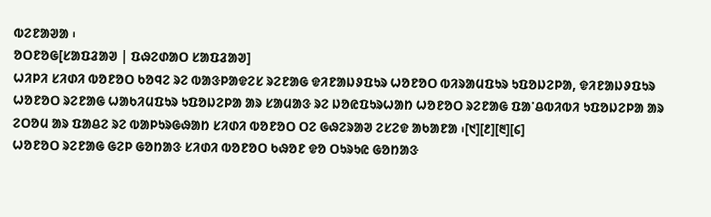ᱵᱮᱱᱟᱣᱟ ᱾
ᱚᱛᱱᱚᱜ[ᱥᱟᱯᱲᱟᱣ | ᱯᱷᱮᱰᱟᱛ ᱥᱟᱯᱲᱟᱣ]
ᱦᱤᱞᱤ ᱥᱤᱰᱤ ᱵᱚᱱᱚᱛ ᱠᱚᱧᱮ ᱨᱮ ᱵᱟᱝᱞᱟᱫᱮᱥ ᱨᱮᱱᱟᱜ ᱫᱤᱱᱟᱡᱽᱯᱩᱨ ᱦᱚᱱᱚᱛ ᱵᱤᱨᱟᱢᱯᱩᱨ ᱩᱯᱚᱡᱮᱞᱟ, ᱫᱤᱱᱟᱡᱽᱯᱩᱨ ᱦᱚᱱᱚᱛ ᱨᱮᱱᱟᱜ ᱦᱟᱠᱤᱢᱯᱩᱨ ᱩᱯᱚᱡᱮᱞᱟ ᱟᱨ ᱥᱟᱢᱟᱝ ᱨᱮ ᱡᱚᱭᱯᱩᱨᱦᱟᱴ ᱦᱚᱱᱚᱛ ᱨᱮᱱᱟᱜ ᱯᱟᱸᱪᱵᱤᱵᱤ ᱩᱯᱚᱡᱮᱞᱟ ᱟᱨ ᱮᱛᱚᱢ ᱟᱨ ᱯᱟᱪᱮ ᱨᱮ ᱵᱟᱞᱩᱨᱜᱷᱟᱴ ᱥᱤᱰᱤ ᱵᱚᱱᱚᱛ ᱛᱮ ᱜᱷᱮᱨᱟᱣ ᱮᱥᱮᱫ ᱟᱠᱟᱱᱟ ᱾[᱑][᱒][᱓][᱔]
ᱦᱚᱱᱚᱛ ᱨᱮᱱᱟᱜ ᱜᱮᱞ ᱜᱚᱴᱟᱝ ᱥᱤᱰᱤ ᱵᱚᱱᱚᱛ ᱠᱷᱚᱱ ᱫᱚ ᱛᱩᱨᱩᱭ ᱜᱚᱴᱟᱝ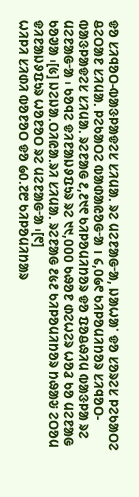ᱫᱚ ᱥᱤᱧᱚᱛ-ᱵᱟᱝᱞᱟᱫᱮᱥ ᱥᱤᱢᱟᱹ ᱨᱮ ᱢᱮᱱᱟᱜᱼᱟ, ᱡᱟᱦᱟᱸ ᱫᱚ ᱥᱚᱨᱮᱥ ᱞᱮᱠᱟᱛᱮ ᱪᱮᱛᱟᱱ ᱥᱤᱢᱟᱹ ᱞᱮᱠᱟᱛᱮ ᱵᱟᱰᱟᱭᱚᱜᱼᱟ । ᱔,᱐᱙᱖ ᱠᱤᱞᱚᱢᱤᱴᱚᱨ ᱥᱤᱧᱚᱛ-ᱵᱟᱝᱞᱟᱫᱮᱥ ᱥᱤᱢᱟᱹ ᱨᱮᱱᱟᱜ ᱒,᱒᱑᱖ ᱠᱤᱞᱚᱢᱤᱴᱚᱨ ᱫᱚ ᱯᱚᱪᱷᱤᱢ ᱵᱟᱝᱞᱟ ᱨᱮ ᱢᱮᱱᱟᱜᱼᱟ ᱾ ᱠᱚᱧᱮ ᱫᱤᱱᱟᱡᱽᱯᱩᱨ ᱨᱮ ᱑᱑,᱐᱐᱐ ᱠᱷᱚᱱ ᱰᱮᱦᱮᱨ ᱦᱚᱲ ᱠᱚ ᱢᱮᱱᱟᱜ ᱠᱚᱣᱟ ᱾[᱕] ᱡᱮᱡᱟᱹᱛᱤᱭᱟᱹᱨᱤ ᱥᱤᱢᱟᱹ ᱨᱮᱱᱟᱜ ᱒᱕᱒ ᱠᱤᱞᱚᱢᱤᱴᱚᱨ ᱴᱷᱟᱶ ᱮᱛᱚᱢ ᱫᱤᱱᱟᱡᱽᱯᱩᱨ ᱦᱚᱱᱚᱛ ᱨᱮ ᱢᱮᱱᱟᱜᱼᱟ ᱾[᱖]
ᱦᱤᱞᱤ ᱥᱤᱰᱤ ᱵᱚᱱᱚᱛ ᱫᱚ ᱙᱐.᱗᱘ ᱠᱤᱞᱚᱢᱤᱴᱟᱨ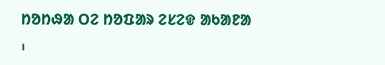ᱴᱚᱴᱷᱟ ᱛᱮ ᱴᱚᱯᱟᱨ ᱮᱥᱮᱫ ᱟᱠᱟᱱᱟ ᱾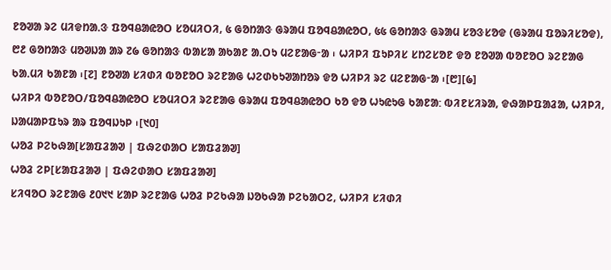ᱱᱚᱣᱟ ᱨᱮ ᱢᱤᱫᱴᱟᱹᱝ ᱯᱚᱧᱪᱟᱭᱚᱛ ᱥᱚᱢᱤᱛᱤ, ᱕ ᱜᱚᱴᱟᱝ ᱜᱨᱟᱢ ᱯᱚᱧᱪᱟᱭᱚᱛ, ᱕᱕ ᱜᱚᱴᱟᱝ ᱜᱨᱟᱢ ᱥᱚᱝᱥᱚᱫ (ᱜᱨᱟᱢ ᱯᱚᱨᱤᱥᱚᱫ), ᱘᱒ ᱜᱚᱴᱟᱝ ᱢᱚᱣᱡᱟ ᱟᱨ ᱗᱙ ᱜᱚᱴᱟᱝ ᱵᱟᱥᱟ ᱟᱠᱟᱱ ᱟᱹᱛᱩ ᱢᱮᱱᱟᱜᱼᱟ ᱾ ᱦᱤᱞᱤ ᱯᱩᱞᱤᱥ ᱥᱴᱮᱥᱚᱱ ᱫᱚ ᱱᱚᱣᱟ ᱵᱚᱱᱚᱛ ᱨᱮᱱᱟᱜ ᱠᱟᱹᱢᱤ ᱠᱟᱱᱟ ᱾[᱗] ᱱᱚᱣᱟ ᱥᱤᱰᱤ ᱵᱚᱱᱚᱛ ᱨᱮᱱᱟᱜ ᱦᱮᱰᱠᱩᱣᱟᱴᱚᱨ ᱫᱚ ᱦᱤᱞᱤ ᱨᱮ ᱢᱮᱱᱟᱜᱼᱟ ᱾[᱘][᱙]
ᱦᱤᱞᱤ ᱵᱚᱱᱚᱛ/ᱯᱚᱧᱪᱟᱭᱚᱛ ᱥᱚᱢᱤᱛᱤ ᱨᱮᱱᱟᱜ ᱜᱨᱟᱢ ᱯᱚᱧᱪᱟᱭᱚᱛ ᱠᱚ ᱫᱚ ᱦᱩᱭᱩᱜ ᱠᱟᱱᱟ: ᱵᱤᱱᱥᱤᱨᱟ, ᱫᱷᱟᱞᱯᱟᱲᱟ, ᱦᱤᱞᱤ, ᱡᱟᱢᱟᱞᱯᱩᱨ ᱟᱨ ᱯᱚᱧᱡᱩᱞ ᱾[᱑᱐]
ᱦᱚᱲ ᱞᱮᱠᱷᱟ[ᱥᱟᱯᱲᱟᱣ | ᱯᱷᱮᱰᱟᱛ ᱥᱟᱯᱲᱟᱣ]
ᱦᱚᱲ ᱮᱞ[ᱥᱟᱯᱲᱟᱣ | ᱯᱷᱮᱰᱟᱛ ᱥᱟᱯᱲᱟᱣ]
ᱥᱤᱧᱚᱛ ᱨᱮᱱᱟᱜ ᱒᱐᱑᱑ ᱥᱟᱞ ᱨᱮᱱᱟᱜ ᱦᱚᱲ ᱞᱮᱠᱷᱟ ᱡᱚᱠᱷᱟ ᱞᱮᱠᱟᱛᱮ, ᱦᱤᱞᱤ ᱥᱤᱰᱤ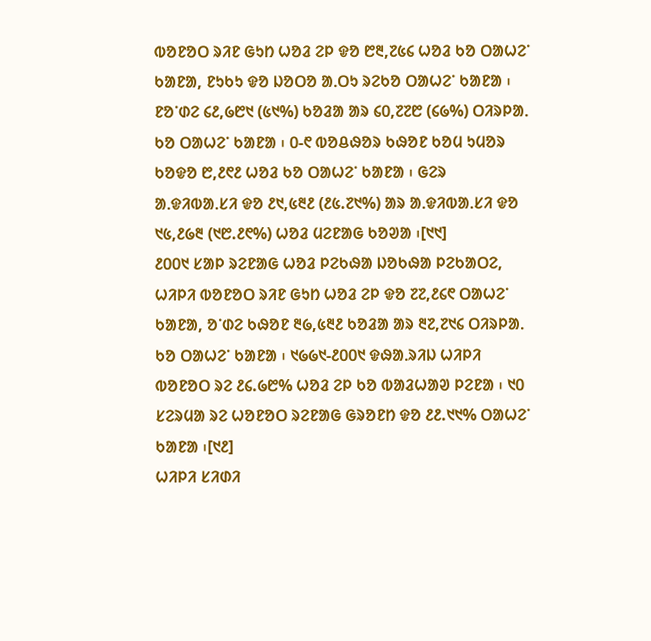ᱵᱚᱱᱚᱛ ᱨᱤᱱ ᱜᱩᱴ ᱦᱚᱲ ᱮᱞ ᱫᱚ ᱘᱓,᱗᱕᱔ ᱦᱚᱲ ᱠᱚ ᱛᱟᱦᱮᱸ ᱠᱟᱱᱟ, ᱱᱩᱠᱩ ᱫᱚ ᱡᱚᱛᱚ ᱟᱹᱛᱩ ᱨᱮᱠᱚ ᱛᱟᱦᱮᱸ ᱠᱟᱱᱟ ᱾ ᱱᱚᱸᱰᱮ ᱔᱒,᱙᱘᱑ (᱕᱑%) ᱠᱚᱲᱟ ᱟᱨ ᱔᱐,᱗᱗᱘ (᱔᱙%) ᱛᱤᱨᱞᱟᱹ ᱠᱚ ᱛᱟᱦᱮᱸ ᱠᱟᱱᱟ ᱾ ᱐-᱖ ᱵᱚᱪᱷᱚᱨ ᱠᱷᱚᱱ ᱠᱚᱢ ᱩᱢᱚᱨ ᱠᱚᱫᱚ ᱘,᱒᱖᱒ ᱦᱚᱲ ᱠᱚ ᱛᱟᱦᱮᱸ ᱠᱟᱱᱟ ᱾ ᱜᱮᱨ ᱟᱹᱫᱤᱵᱟᱹᱥᱤ ᱫᱚ ᱒᱑,᱕᱓᱒ (᱒᱕.᱗᱑%) ᱟᱨ ᱟᱹᱫᱤᱵᱟᱹᱥᱤ ᱫᱚ ᱑᱕,᱒᱙᱓ (᱑᱘.᱒᱖%) ᱦᱚᱲ ᱢᱮᱱᱟᱜ ᱠᱚᱣᱟ ᱾[᱑᱑]
᱒᱐᱐᱑ ᱥᱟᱞ ᱨᱮᱱᱟᱜ ᱦᱚᱲ ᱞᱮᱠᱷᱟ ᱡᱚᱠᱷᱟ ᱞᱮᱠᱟᱛᱮ, ᱦᱤᱞᱤ ᱵᱚᱱᱚᱛ ᱨᱤᱱ ᱜᱩᱴ ᱦᱚᱲ ᱮᱞ ᱫᱚ ᱗᱗,᱒᱔᱖ ᱛᱟᱦᱮᱸ ᱠᱟᱱᱟ, ᱚᱸᱰᱮ ᱠᱷᱚᱱ ᱓᱙,᱕᱓᱒ ᱠᱚᱲᱟ ᱟᱨ ᱓᱗,᱗᱑᱔ ᱛᱤᱨᱞᱟᱹ ᱠᱚ ᱛᱟᱦᱮᱸ ᱠᱟᱱᱟ ᱾ ᱑᱙᱙᱑-᱒᱐᱐᱑ ᱫᱷᱟᱹᱨᱤᱡ ᱦᱤᱞᱤ ᱵᱚᱱᱚᱛ ᱨᱮ ᱒᱔.᱙᱘% ᱦᱚᱲ ᱮᱞ ᱠᱚ ᱵᱟᱲᱦᱟᱣ ᱞᱮᱱᱟ ᱾ ᱑᱐ ᱥᱮᱨᱢᱟ ᱨᱮ ᱦᱚᱱᱚᱛ ᱨᱮᱱᱟᱜ ᱜᱨᱚᱱᱴ ᱫᱚ ᱒᱒.᱑᱑% ᱛᱟᱦᱮᱸ ᱠᱟᱱᱟ ᱾[᱑᱒]
ᱦᱤᱞᱤ ᱥᱤᱰᱤ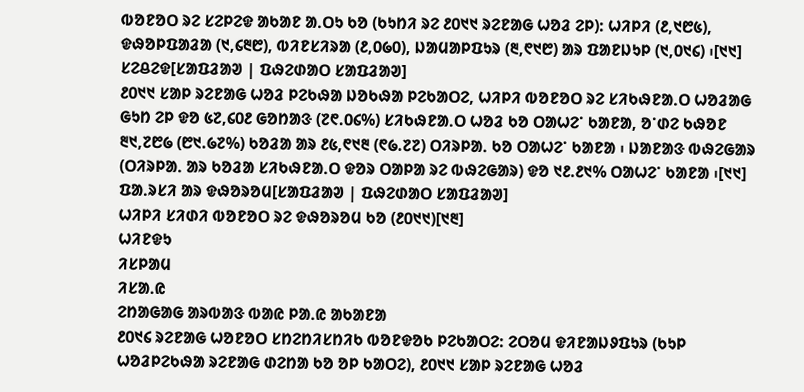ᱵᱚᱱᱚᱛ ᱨᱮ ᱥᱮᱞᱮᱫ ᱟᱠᱟᱱ ᱟᱹᱛᱩ ᱠᱚ (ᱠᱩᱴᱤ ᱨᱮ ᱒᱐᱑᱑ ᱨᱮᱱᱟᱜ ᱦᱚᱲ ᱮᱞ): ᱦᱤᱞᱤ (᱒,᱑᱘᱕), ᱫᱷᱚᱞᱯᱟᱲᱟ (᱑,᱔᱓᱘), ᱵᱤᱱᱥᱤᱨᱟ (᱒,᱐᱙᱐), ᱡᱟᱢᱟᱞᱯᱩᱨ (᱓,᱖᱑᱘) ᱟᱨ ᱯᱟᱱᱡᱩᱞ (᱑,᱐᱑᱔) ᱾[᱑᱑]
ᱥᱮᱪᱮᱫ[ᱥᱟᱯᱲᱟᱣ | ᱯᱷᱮᱰᱟᱛ ᱥᱟᱯᱲᱟᱣ]
᱒᱐᱑᱑ ᱥᱟᱞ ᱨᱮᱱᱟᱜ ᱦᱚᱲ ᱞᱮᱠᱷᱟ ᱡᱚᱠᱷᱟ ᱞᱮᱠᱟᱛᱮ, ᱦᱤᱞᱤ ᱵᱚᱱᱚᱛ ᱨᱮ ᱥᱤᱠᱷᱱᱟᱹᱛ ᱦᱚᱲᱟᱜ ᱜᱩᱴ ᱮᱞ ᱫᱚ ᱕᱗,᱔᱐᱒ ᱜᱚᱴᱟᱝ (᱗᱖.᱐᱔%) ᱥᱤᱠᱷᱱᱟᱹᱛ ᱦᱚᱲ ᱠᱚ ᱛᱟᱦᱮᱸ ᱠᱟᱱᱟ, ᱚᱸᱰᱮ ᱠᱷᱚᱱ ᱓᱑,᱗᱘᱙ (᱘᱑.᱙᱗%) ᱠᱚᱲᱟ ᱟᱨ ᱒᱕,᱖᱑᱓ (᱖᱙.᱗᱗) ᱛᱤᱨᱞᱟᱹ ᱠᱚ ᱛᱟᱦᱮᱸ ᱠᱟᱱᱟ ᱾ ᱡᱟᱱᱟᱝ ᱵᱷᱮᱜᱟᱨ (ᱛᱤᱨᱞᱟᱹ ᱟᱨ ᱠᱚᱲᱟ ᱥᱤᱠᱷᱱᱟᱹᱛ ᱫᱚᱨ ᱛᱟᱞᱟ ᱨᱮ ᱵᱷᱮᱜᱟᱨ) ᱫᱚ ᱑᱒.᱒᱑% ᱛᱟᱦᱮᱸ ᱠᱟᱱᱟ ᱾[᱑᱑]
ᱯᱟᱹᱨᱥᱤ ᱟᱨ ᱫᱷᱚᱨᱚᱢ[ᱥᱟᱯᱲᱟᱣ | ᱯᱷᱮᱰᱟᱛ ᱥᱟᱯᱲᱟᱣ]
ᱦᱤᱞᱤ ᱥᱤᱰᱤ ᱵᱚᱱᱚᱛ ᱨᱮ ᱫᱷᱚᱨᱚᱢ ᱠᱚ (᱒᱐᱑᱑)[᱑᱓]
ᱦᱤᱱᱫᱩ
ᱤᱥᱞᱟᱢ
ᱤᱥᱟᱹᱭ
ᱮᱴᱟᱜᱟᱜ ᱟᱨᱵᱟᱝ ᱵᱟᱭ ᱞᱟᱹᱭ ᱟᱠᱟᱱᱟ
᱒᱐᱑᱔ ᱨᱮᱱᱟᱜ ᱦᱚᱱᱚᱛ ᱥᱴᱮᱴᱤᱥᱴᱤᱠ ᱵᱚᱱᱫᱚᱠ ᱞᱮᱠᱟᱛᱮ: ᱮᱛᱚᱢ ᱫᱤᱱᱟᱡᱽᱯᱩᱨ (ᱠᱩᱞ ᱦᱚᱲᱞᱮᱠᱷᱟ ᱨᱮᱱᱟᱜ ᱰᱮᱴᱟ ᱠᱚ ᱚᱞ ᱠᱟᱛᱮ), ᱒᱐᱑᱑ ᱥᱟᱞ ᱨᱮᱱᱟᱜ ᱦᱚᱲ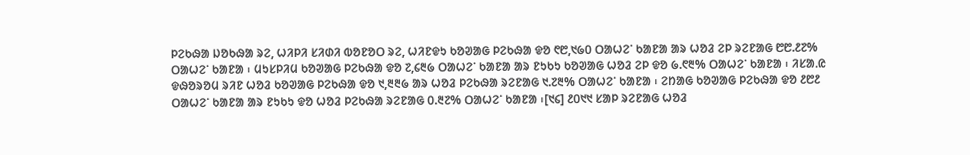ᱞᱮᱠᱷᱟ ᱡᱚᱠᱷᱟ ᱨᱮ, ᱦᱤᱞᱤ ᱥᱤᱰᱤ ᱵᱚᱱᱚᱛ ᱨᱮ, ᱦᱤᱱᱫᱩ ᱠᱚᱣᱟᱜ ᱞᱮᱠᱷᱟ ᱫᱚ ᱖᱘,᱑᱙᱐ ᱛᱟᱦᱮᱸ ᱠᱟᱱᱟ ᱟᱨ ᱦᱚᱲ ᱮᱞ ᱨᱮᱱᱟᱜ ᱘᱘.᱒᱗% ᱛᱟᱦᱮᱸ ᱠᱟᱱᱟ ᱾ ᱢᱩᱥᱞᱤᱢ ᱠᱚᱣᱟᱜ ᱞᱮᱠᱷᱟ ᱫᱚ ᱗,᱔᱓᱙ ᱛᱟᱦᱮᱸ ᱠᱟᱱᱟ ᱟᱨ ᱱᱩᱠᱩ ᱠᱚᱣᱟᱜ ᱦᱚᱲ ᱮᱞ ᱫᱚ ᱙.᱖᱓% ᱛᱟᱦᱮᱸ ᱠᱟᱱᱟ ᱾ ᱤᱥᱟᱹᱭ ᱫᱷᱚᱨᱚᱢ ᱨᱤᱱ ᱦᱚᱲ ᱠᱚᱣᱟᱜ ᱞᱮᱠᱷᱟ ᱫᱚ ᱑,᱓᱓᱙ ᱟᱨ ᱦᱚᱲ ᱞᱮᱠᱷᱟ ᱨᱮᱱᱟᱜ ᱑.᱗᱓% ᱛᱟᱦᱮᱸ ᱠᱟᱱᱟ ᱾ ᱮᱴᱟᱜ ᱠᱚᱣᱟᱜ ᱞᱮᱠᱷᱟ ᱫᱚ ᱒᱘᱒ ᱛᱟᱦᱮᱸ ᱠᱟᱱᱟ ᱟᱨ ᱱᱩᱠᱩ ᱫᱚ ᱦᱚᱲ ᱞᱮᱠᱷᱟ ᱨᱮᱱᱟᱜ ᱐.᱓᱗% ᱛᱟᱦᱮᱸ ᱠᱟᱱᱟ ᱾[᱑᱔] ᱒᱐᱑᱑ ᱥᱟᱞ ᱨᱮᱱᱟᱜ ᱦᱚᱲ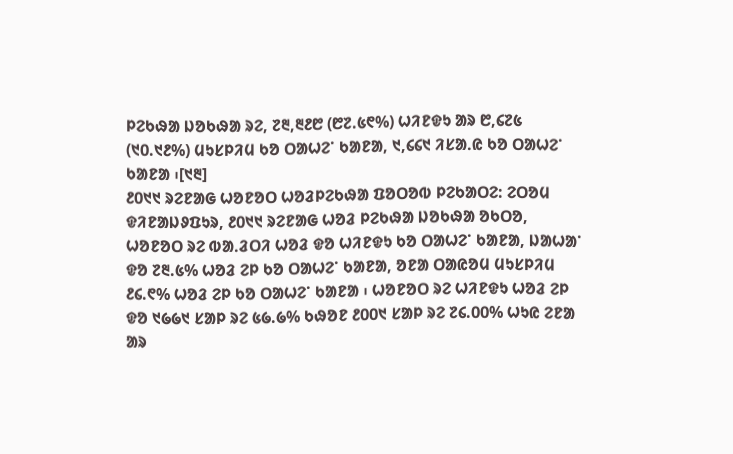ᱞᱮᱠᱷᱟ ᱡᱚᱠᱷᱟ ᱨᱮ, ᱗᱓,᱓᱒᱘ (᱘᱗.᱕᱖%) ᱦᱤᱱᱫᱩ ᱟᱨ ᱘,᱔᱗᱕ (᱑᱐.᱑᱒%) ᱢᱩᱥᱞᱤᱢ ᱠᱚ ᱛᱟᱦᱮᱸ ᱠᱟᱱᱟ, ᱑,᱔᱔᱑ ᱤᱥᱟᱹᱭ ᱠᱚ ᱛᱟᱦᱮᱸ ᱠᱟᱱᱟ ᱾[᱑᱓]
᱒᱐᱑᱑ ᱨᱮᱱᱟᱜ ᱦᱚᱱᱚᱛ ᱦᱚᱲᱞᱮᱠᱷᱟ ᱯᱚᱛᱚᱵ ᱞᱮᱠᱟᱛᱮ: ᱮᱛᱚᱢ ᱫᱤᱱᱟᱡᱽᱯᱩᱨ, ᱒᱐᱑᱑ ᱨᱮᱱᱟᱜ ᱦᱚᱲ ᱞᱮᱠᱷᱟ ᱡᱚᱠᱷᱟ ᱚᱠᱛᱚ, ᱦᱚᱱᱚᱛ ᱨᱮ ᱵᱟᱹᱲᱛᱤ ᱦᱚᱲ ᱫᱚ ᱦᱤᱱᱫᱩ ᱠᱚ ᱛᱟᱦᱮᱸ ᱠᱟᱱᱟ, ᱡᱟᱦᱟᱸ ᱫᱚ ᱗᱓.᱕% ᱦᱚᱲ ᱮᱞ ᱠᱚ ᱛᱟᱦᱮᱸ ᱠᱟᱱᱟ, ᱚᱱᱟ ᱛᱟᱭᱚᱢ ᱢᱩᱥᱞᱤᱢ ᱒᱔.᱖% ᱦᱚᱲ ᱮᱞ ᱠᱚ ᱛᱟᱦᱮᱸ ᱠᱟᱱᱟ ᱾ ᱦᱚᱱᱚᱛ ᱨᱮ ᱦᱤᱱᱫᱩ ᱦᱚᱲ ᱮᱞ ᱫᱚ ᱑᱙᱙᱑ ᱥᱟᱞ ᱨᱮ ᱕᱙.᱙% ᱠᱷᱚᱱ ᱒᱐᱐᱑ ᱥᱟᱞ ᱨᱮ ᱗᱔.᱐᱐% ᱦᱩᱭ ᱮᱱᱟ ᱟᱨ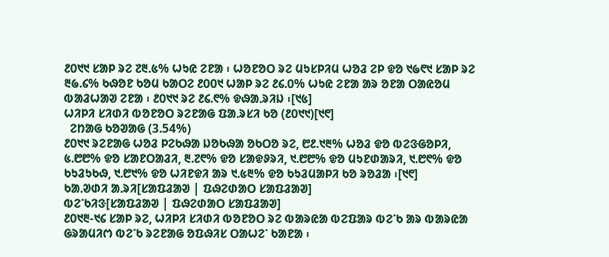᱒᱐᱑᱑ ᱥᱟᱞ ᱨᱮ ᱗᱓.᱕% ᱦᱩᱭ ᱮᱱᱟ ᱾ ᱦᱚᱱᱚᱛ ᱨᱮ ᱢᱩᱥᱞᱤᱢ ᱦᱚᱲ ᱮᱞ ᱫᱚ ᱑᱙᱖᱑ ᱥᱟᱞ ᱨᱮ ᱓᱙.᱔% ᱠᱷᱚᱱ ᱠᱚᱢ ᱠᱟᱛᱮ ᱒᱐᱐᱑ ᱦᱟᱞ ᱨᱮ ᱒᱔.᱐% ᱦᱩᱭ ᱮᱱᱟ ᱟᱨ ᱚᱱᱟ ᱛᱟᱭᱚᱢ ᱵᱟᱲᱦᱟᱣ ᱮᱱᱟ ᱾ ᱒᱐᱑᱑ ᱨᱮ ᱒᱔.᱖% ᱫᱷᱟᱹᱨᱤᱡ ᱾[᱑᱕]
ᱦᱤᱞᱤ ᱥᱤᱰᱤ ᱵᱚᱱᱚᱛ ᱨᱮᱱᱟᱜ ᱯᱟᱹᱨᱥᱤ ᱠᱚ (᱒᱐᱑᱑)[᱑᱖]
  ᱮᱴᱟᱜ ᱠᱚᱣᱟᱜ (3.54%)
᱒᱐᱑᱑ ᱨᱮᱱᱟᱜ ᱦᱚᱲ ᱞᱮᱠᱷᱟ ᱡᱚᱠᱷᱟ ᱚᱠᱛᱚ ᱨᱮ, ᱘᱒.᱑᱓% ᱦᱚᱲ ᱫᱚ ᱵᱮᱝᱜᱚᱞᱤ, ᱕.᱘᱘% ᱫᱚ ᱥᱟᱱᱛᱟᱲᱤ, ᱓.᱗᱖% ᱫᱚ ᱥᱟᱫᱽᱨᱤ, ᱑.᱘᱘% ᱫᱚ ᱢᱩᱱᱰᱟᱨᱤ, ᱑.᱘᱖% ᱫᱚ ᱠᱩᱲᱩᱠᱷ, ᱑.᱘᱑% ᱫᱚ ᱦᱤᱱᱫᱤ ᱟᱨ ᱑.᱕᱓% ᱫᱚ ᱠᱩᱲᱢᱟᱞᱤ ᱠᱚ ᱨᱚᱲᱟ ᱾[᱑᱖]
ᱠᱟᱹᱣᱰᱤ ᱟᱹᱨᱤ[ᱥᱟᱯᱲᱟᱣ | ᱯᱷᱮᱰᱟᱛ ᱥᱟᱯᱲᱟᱣ]
ᱵᱮᱸᱠᱤᱝ[ᱥᱟᱯᱲᱟᱣ | ᱯᱷᱮᱰᱟᱛ ᱥᱟᱯᱲᱟᱣ]
᱒᱐᱑᱓-᱑᱔ ᱥᱟᱞ ᱨᱮ, ᱦᱤᱞᱤ ᱥᱤᱰᱤ ᱵᱚᱱᱚᱛ ᱨᱮ ᱵᱟᱨᱭᱟ ᱵᱮᱯᱟᱨ ᱵᱮᱸᱠ ᱟᱨ ᱵᱟᱨᱭᱟ ᱜᱨᱟᱢᱤᱬ ᱵᱮᱸᱠ ᱨᱮᱱᱟᱜ ᱚᱯᱷᱤᱥ ᱛᱟᱦᱮᱸ ᱠᱟᱱᱟ ᱾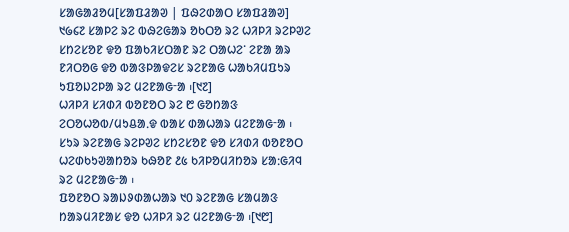ᱥᱟᱜᱟᱲᱚᱢ[ᱥᱟᱯᱲᱟᱣ | ᱯᱷᱮᱰᱟᱛ ᱥᱟᱯᱲᱟᱣ]
᱑᱙᱔᱗ ᱥᱟᱞᱮ ᱨᱮ ᱵᱷᱮᱜᱟᱨ ᱚᱠᱛᱚ ᱨᱮ ᱦᱤᱞᱤ ᱨᱮᱞᱣᱮ ᱥᱴᱮᱥᱚᱱ ᱫᱚ ᱯᱟᱠᱤᱥᱛᱟᱱ ᱨᱮ ᱛᱟᱦᱮᱸ ᱮᱱᱟ ᱟᱨ ᱱᱤᱛᱚᱜ ᱫᱚ ᱵᱟᱝᱞᱟᱫᱮᱥ ᱨᱮᱱᱟᱜ ᱦᱟᱠᱤᱢᱯᱩᱨ ᱩᱯᱚᱡᱮᱞᱟ ᱨᱮ ᱢᱮᱱᱟᱜᱼᱟ ᱾[᱑᱗]
ᱦᱤᱞᱤ ᱥᱤᱰᱤ ᱵᱚᱱᱚᱛ ᱨᱮ ᱘ ᱜᱚᱴᱟᱝ ᱮᱛᱚᱦᱚᱵ/ᱢᱩᱪᱟᱹᱫ ᱵᱟᱥ ᱰᱟᱦᱟᱨ ᱢᱮᱱᱟᱜᱼᱟ ᱾ ᱥᱩᱨ ᱨᱮᱱᱟᱜ ᱨᱮᱞᱣᱮ ᱥᱴᱮᱥᱚᱱ ᱫᱚ ᱥᱤᱰᱤ ᱵᱚᱱᱚᱛ ᱦᱮᱰᱠᱩᱣᱟᱴᱚᱨ ᱠᱷᱚᱱ ᱒᱕ ᱠᱤᱞᱚᱢᱤᱴᱚᱨ ᱥᱟᱺᱜᱤᱧ ᱨᱮ ᱢᱮᱱᱟᱜᱼᱟ ᱾
ᱯᱚᱱᱚᱛ ᱨᱟᱡᱽᱰᱟᱦᱟᱨ ᱑᱐ ᱨᱮᱱᱟᱜ ᱥᱟᱢᱟᱝ ᱴᱟᱨᱢᱤᱱᱟᱥ ᱫᱚ ᱦᱤᱞᱤ ᱨᱮ ᱢᱮᱱᱟᱜᱼᱟ ᱾[᱑᱘]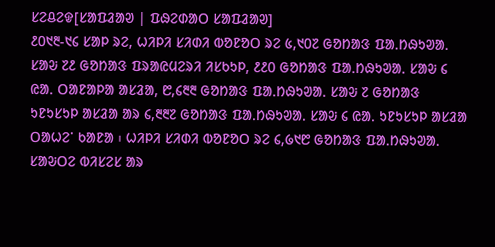ᱥᱮᱪᱮᱫ[ᱥᱟᱯᱲᱟᱣ | ᱯᱷᱮᱰᱟᱛ ᱥᱟᱯᱲᱟᱣ]
᱒᱐᱑᱓-᱑᱔ ᱥᱟᱞ ᱨᱮ, ᱦᱤᱞᱤ ᱥᱤᱰᱤ ᱵᱚᱱᱚᱛ ᱨᱮ ᱕,᱑᱐᱗ ᱜᱚᱴᱟᱝ ᱯᱟᱹᱴᱷᱩᱣᱟᱹ ᱥᱟᱶ ᱗᱒ ᱜᱚᱴᱟᱝ ᱯᱨᱟᱭᱢᱮᱨᱤ ᱤᱥᱠᱩᱞ, ᱒᱒᱐ ᱜᱚᱴᱟᱝ ᱯᱟᱹᱴᱷᱩᱣᱟᱹ ᱥᱟᱶ ᱔ ᱭᱟᱹ ᱛᱟᱱᱟᱞᱟ ᱟᱥᱲᱟ, ᱘,᱔᱓᱓ ᱜᱚᱴᱟᱝ ᱯᱟᱹᱴᱷᱩᱣᱟᱹ ᱥᱟᱶ ᱗ ᱜᱚᱴᱟᱝ ᱩᱱᱩᱥᱩᱞ ᱟᱥᱲᱟ ᱟᱨ ᱔,᱓᱓᱗ ᱜᱚᱴᱟᱝ ᱯᱟᱹᱴᱷᱩᱣᱟᱹ ᱥᱟᱶ ᱔ ᱭᱟᱹ ᱩᱱᱩᱥᱩᱞ ᱟᱥᱲᱟ ᱛᱟᱦᱮᱸ ᱠᱟᱱᱟ ᱾ ᱦᱤᱞᱤ ᱥᱤᱰᱤ ᱵᱚᱱᱚᱛ ᱨᱮ ᱔,᱙᱑᱘ ᱜᱚᱴᱟᱝ ᱯᱟᱹᱴᱷᱩᱣᱟᱹ ᱥᱟᱶᱛᱮ ᱵᱤᱥᱮᱥ ᱟᱨ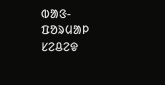ᱵᱟᱝ-ᱯᱚᱨᱢᱟᱞ ᱥᱮᱪᱮᱫ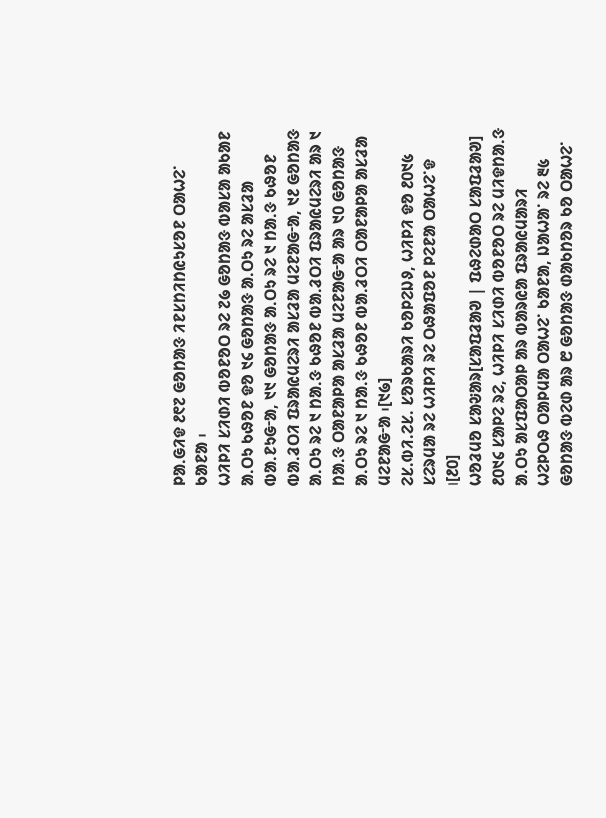ᱞᱟᱹᱜᱤᱫ ᱒᱖᱗ ᱜᱚᱴᱟᱝ ᱤᱱᱥᱴᱤᱴᱭᱩᱥᱚᱱ ᱛᱟᱦᱮᱸ ᱠᱟᱱᱟ ᱾
ᱦᱤᱞᱤ ᱥᱤᱰᱤ ᱵᱚᱱᱚᱛ ᱨᱮ ᱗᱙ ᱜᱚᱴᱟᱝ ᱵᱟᱥᱟ ᱟᱠᱟᱱ ᱟᱹᱛᱩ ᱠᱷᱚᱱ ᱫᱚ ᱑᱔ ᱜᱚᱴᱟᱝ ᱟᱹᱛᱩ ᱨᱮ ᱟᱥᱲᱟ ᱵᱟᱹᱱᱩᱜᱼᱟ, ᱑᱑ ᱜᱚᱴᱟᱝ ᱟᱹᱛᱩ ᱨᱮ ᱑ ᱴᱟᱹᱝ ᱠᱷᱚᱱ ᱵᱟᱹᱲᱛᱤ ᱯᱨᱟᱭᱢᱮᱨᱤ ᱟᱥᱲᱟ ᱢᱮᱱᱟᱜᱼᱟ, ᱑᱒ ᱜᱚᱴᱟᱝ ᱟᱹᱛᱩ ᱨᱮ ᱑ ᱴᱟᱹᱝ ᱠᱷᱚᱱ ᱵᱟᱹᱲᱛᱤ ᱯᱨᱟᱭᱢᱮᱨᱤ ᱟᱨ ᱑ ᱴᱟᱹᱝ ᱛᱟᱱᱟᱞᱟ ᱟᱥᱲᱟ ᱢᱮᱱᱟᱜᱼᱟ ᱟᱨ ᱑᱐ ᱜᱚᱴᱟᱝ ᱟᱹᱛᱩ ᱨᱮ ᱑ ᱴᱟᱹᱝ ᱠᱷᱚᱱ ᱵᱟᱹᱲᱛᱤ ᱛᱟᱱᱟᱞᱟ ᱟᱥᱲᱟ ᱢᱮᱱᱟᱜᱼᱟ ᱾[᱑᱙]
ᱮᱥ.ᱵᱤ.ᱮᱥ. ᱥᱚᱨᱠᱟᱨᱤ ᱠᱚᱞᱮᱡᱽ, ᱦᱤᱞᱤ ᱫᱚ ᱒᱐᱑᱕ ᱥᱮᱨᱢᱟ ᱨᱮ ᱦᱤᱞᱤ ᱨᱮ ᱛᱷᱟᱯᱚᱱ ᱞᱮᱱᱟ ᱛᱟᱦᱮᱸᱫ ।[᱒᱐]
ᱦᱚᱲᱢᱚ ᱥᱟᱶᱟᱨ[ᱥᱟᱯᱲᱟᱣ | ᱯᱷᱮᱰᱟᱛ ᱥᱟᱯᱲᱟᱣ]
᱒᱐᱑᱔ ᱥᱟᱞᱮ ᱨᱮ, ᱦᱤᱞᱤ ᱥᱤᱰᱤ ᱵᱚᱱᱚᱛ ᱨᱮ ᱢᱤᱫᱴᱟᱹᱝ ᱟᱹᱛᱩ ᱟᱥᱯᱟᱛᱟᱞ ᱟᱨ ᱵᱟᱨᱭᱟ ᱯᱨᱟᱭᱢᱟᱨᱤ ᱦᱮᱞᱛᱷ ᱛᱟᱞᱢᱟ ᱛᱟᱦᱮᱸ ᱠᱟᱱᱟ, ᱡᱟᱦᱟᱸ ᱨᱮ ᱓᱕ ᱜᱚᱴᱟᱝ ᱵᱮᱰ ᱟᱨ ᱘ ᱜᱚᱴᱟᱝ ᱰᱟᱠᱴᱚᱨ ᱠᱚ ᱛᱟᱦᱮᱸ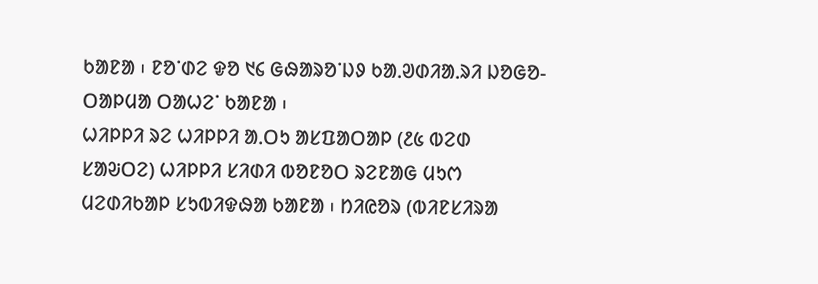ᱠᱟᱱᱟ ᱾ ᱱᱚᱸᱰᱮ ᱫᱚ ᱑᱔ ᱜᱷᱟᱨᱚᱸᱡᱽ ᱠᱟᱹᱣᱰᱤᱟᱹᱨᱤ ᱡᱚᱜᱚ-ᱛᱟᱞᱢᱟ ᱛᱟᱦᱮᱸ ᱠᱟᱱᱟ ᱾
ᱦᱤᱞᱞᱤ ᱨᱮ ᱦᱤᱞᱞᱤ ᱟᱹᱛᱩ ᱟᱥᱯᱟᱛᱟᱞ (᱒᱕ ᱵᱮᱰ ᱥᱟᱶᱛᱮ) ᱦᱤᱞᱞᱤ ᱥᱤᱰᱤ ᱵᱚᱱᱚᱛ ᱨᱮᱱᱟᱜ ᱢᱩᱬ ᱢᱮᱰᱤᱠᱟᱞ ᱥᱩᱵᱤᱫᱷᱟ ᱠᱟᱱᱟ ᱾ ᱴᱤᱭᱚᱨ (ᱵᱤᱱᱥᱤᱨᱟ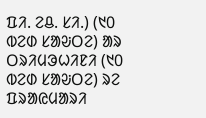ᱯᱤ. ᱮᱪ. ᱥᱤ.) (᱑᱐ ᱵᱮᱰ ᱥᱟᱶᱛᱮ) ᱟᱨ ᱛᱨᱤᱢᱳᱦᱤᱱᱤ (᱑᱐ ᱵᱮᱰ ᱥᱟᱶᱛᱮ) ᱨᱮ ᱯᱨᱟᱭᱢᱟᱨᱤ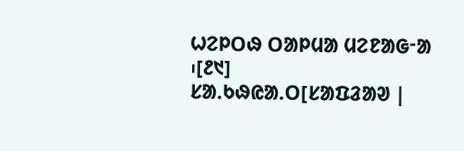ᱦᱮᱞᱛᱷ ᱛᱟᱞᱢᱟ ᱢᱮᱱᱟᱜᱼᱟ ᱾[᱒᱑]
ᱥᱟᱹᱠᱷᱭᱟᱹᱛ[ᱥᱟᱯᱲᱟᱣ |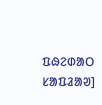ᱯᱷᱮᱰᱟᱛ ᱥᱟᱯᱲᱟᱣ]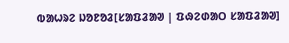ᱵᱟᱦᱨᱮ ᱡᱚᱱᱚᱲ[ᱥᱟᱯᱲᱟᱣ | ᱯᱷᱮᱰᱟᱛ ᱥᱟᱯᱲᱟᱣ]